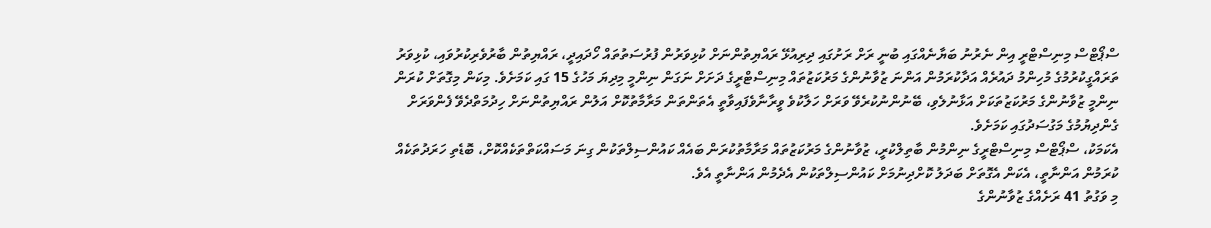ސްޕޯޓްސް މިނިސްޓްރީ އިން ނެރުނު ބަޔާނެއްގައި ބުނީ ރަށް ރަށުގައި ދިރިއުޅޭ ރައްޔިތުންނަށް ކުޅިވަރުން ފުރުސަތުތައް ހޯދައިދީ، ރައްޔިތުން ބާރުވެރިކުރުވައި، ކުޅިވަރު ތަރައްގީކުރުމުގެ މުހިންމު ދައުރެއް އަދާކުރަމުން އަންނަ ޒުވާނުންގެ މަރުކަޒުތައް މިނިސްޓްރީގެ ދަށަށް ނަގަން ނިންމީ މިދިޔަ މަހުގެ 15 ގައި ކަމަށެވެ. މިކަން މިގޮތަށް ކުރަން ނިންމީ ޒުވާނުންގެ މަރުކަޒުތަކަށް އަޅާނުލެވި، ބޭނުންނުކުރެވޭ ވަރަށް ހަލާކުވެ ވީރާނާވެފައިވާތީ އެތަންތަން މަރާމާތުކޮށް އަލުން ރައްޔިތުންނަށް ހިދުމަތްދެވޭ ފެންވަރަށް ގެންދިޔުމުގެ މަގުސަދުގައި ކަމަށެވެ.
އެކަމަކު، ސްޕޯޓްސް މިނިސްޓްރީގެ ނިންމުން ބާތިލްކުރީ، ޒުވާނުންގެ މަރުކަޒުތައް މަރާމާތުކުރަން ބައެއް ކައުންސިލްތަކުން ގިނަ މަސައްކަތްތަކެއްކޮށް، ބޮޑެތި ހަރަދުތަކެއް ކުރަމުން އަންނާތީ، އެކަން އެގޮތަށް ބަދަލު ކޮށްދިނުމަށް ކައުންސިލްތަކުން އެދެމުން އަންނާތީ އެވެ.
މި ވަގުތު 41 ރަށެއްގެ ޒުވާނުންގެ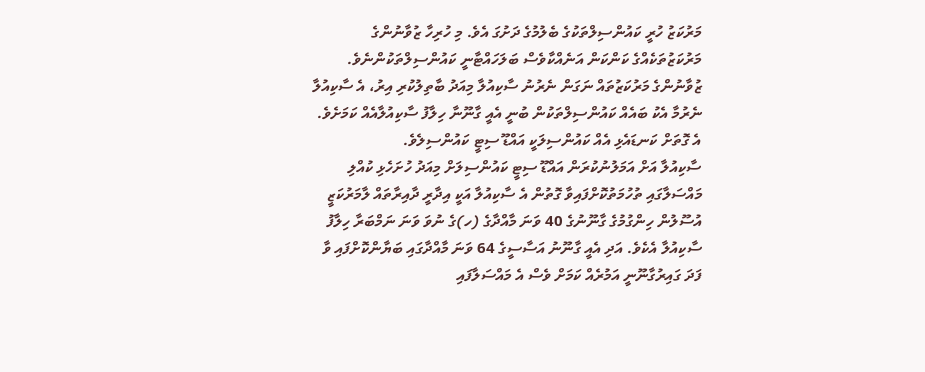މަރުކަޒު ހުރީ ކައުންސިލްތަކުގެ ބެލުމުގެ ދަށުގަ އެވެ. މި ހުރިހާ ޒުވާނުންގެ މަރުކަޒުތަކެއްގެ ކަންކަން އަނެއްކާވެސް ބަލަހައްޓާނީ ކައުންސިލްތަކުންނެވެ.
ޒުވާނުންގެ މަރުކަޒުތައް ނަގަން ނެރުނު ސާކިއުލާ މިއަދު ބާތިލުކުރި އިރު، އެ ސާކިއުލާ ނެރުމާ އެކު ބައެއް ކައުންސިލްތަކުން ބުނީ އެއީ ގާނޫނާ ހިލާފު ސާކިއުލާއެއް ކަމަށެވެ. އެ ގޮތަށް ކަނޑައެޅި އެއް ކައުންސިލަކީ އައްޑޫ ސިޓީ ކައުންސިލެވެ.
ސާކިއުލާ އަށް އަމަލުނުކުރަން އައްޑޫ ސިޓީ ކައުންސިލަށް މިއަދު ހުށަހެޅި ކުއްލި މައްސަލާގައި ތުހުމަތުކޮށްފައިވާ ގޮތުން އެ ސާކިއުލާ އަކީ އިދާރީ ދާއިރާތައް ލާމަރުކަޒީ އުސޫލުން ހިންގުމުގެ ގާނޫނުގެ 40 ވަނަ މާއްދާގެ (ހ)ގެ ނުވަ ވަނަ ނަމްބަރާ ހިލާފު ސާކިއުލާ އެކެވެ. އަދި އެއީ ގާނޫނު އަސާސީގެ 64 ވަނަ މާއްދާގައި ބަޔާންކޮށްފައި ވާ ފަދަ ގައިރުގާނޫނީ އަމުރެއް ކަމަށް ވެސް އެ މައްސަލާފައި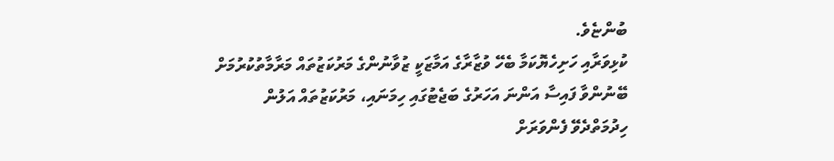ބުންޏެވެ.
ކުޅިވަރާއި ހަށިހެޔޮކަމާ ބެހޭ ވުޒާރާގެ އަމާޒަކީ ޒުވާނުންގެ މަރުކަޒުތައް މަރާމާތުކުރުމަށް ބޭނުންވާ ފައިސާ އަންނަ އަހަރުގެ ބަޖެޓުގައި ހިމަނައި، މަރުކަޒުތައް އަލުން ހިދުމަތްދެވޭ ފެންވަރަށް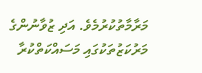މަރާމާތުކުރުމެވެ. އަދި ޒުވާނުންގެ މަރުކަޒުތަކުގައި މަސައްކަތްކުރާ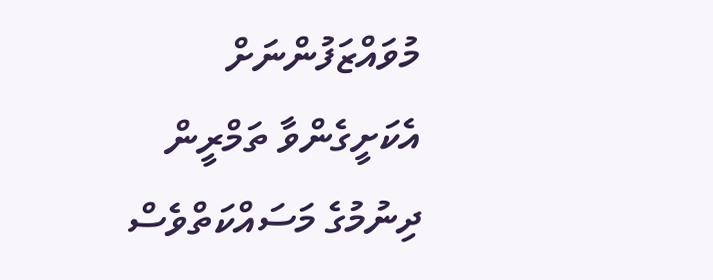މުވައްޒަފުންނަށް އެކަށީގެންވާ ތަމްރީން ދިނުމުގެ މަސައްކަތްވެސް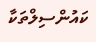ކައުންސިލްތަކާ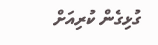ގުޅިގެން ކުރިއަށް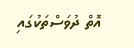އޮތް ދުވަސްތަކުގައި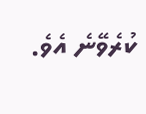ކުރެވޭނެ އެވެ.